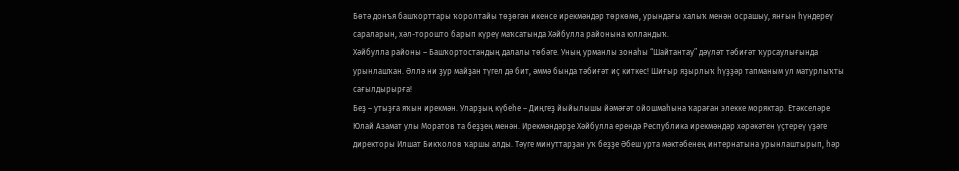Бөтә донъя башҡорттары ҡоролтайы төҙөгән икенсе ирекмәндәр төркөмө, урындағы халыҡ менән осрашыу, янғын һүндереү сараларын, хәл-торошто барып күреү маҡсатында Хәйбулла районына юлландыҡ.
Хәйбулла районы – Башҡортостандың далалы төбәге. Уның урманлы зонаһы “Шайтантау” дәүләт тәбиғәт ҡурсаулығында урынлашҡан. Әллә ни ҙур майҙан түгел дә бит, әммә бында тәбиғәт иҫ киткес! Шиғыр яҙырлыҡ һүҙҙәр тапманым ул матурлыҡты сағылдырырға!
Беҙ – утыҙға яҡын ирекмән. Уларҙың күбеһе – Диңгеҙ йыйылышы йәмәғәт ойошмаһына ҡараған элекке моряктар. Етәкселәре Юлай Азамат улы Моратов та беҙҙең менән. Ирекмәндәрҙе Хәйбулла ерендә Республика ирекмәндәр хәрәкәтен үҫтереү үҙәге директоры Илшат Бикҡолов ҡаршы алды. Тәүге минуттарҙан уҡ беҙҙе Әбеш урта мәктәбенең интернатына урынлаштырып, һәр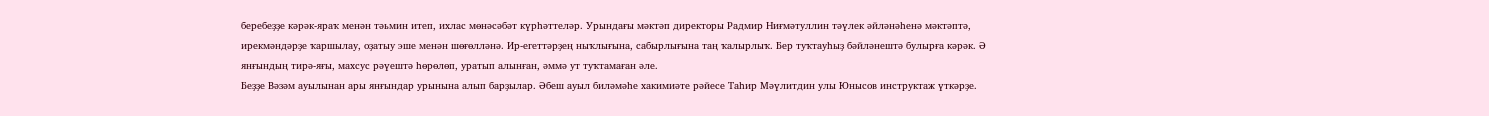беребеҙҙе кәрәк-яраҡ менән тәьмин итеп, ихлас мөнәсәбәт күрһәттеләр. Урындағы мәктәп директоры Радмир Ниғмәтуллин тәүлек әйләнәһенә мәктәптә, ирекмәндәрҙе ҡаршылау, оҙатыу эше менән шөғөлләнә. Ир-егеттәрҙең ныҡлығына, сабырлығына таң ҡалырлыҡ. Бер туҡтауһыҙ бәйләнештә булырға кәрәк. Ә янғындың тирә-яғы, махсус рәүештә һөрөлөп, уратып алынған, әммә ут туҡтамаған әле.
Беҙҙе Вәзәм ауылынан ары янғындар урынына алып барҙылар. Әбеш ауыл биләмәһе хакимиәте рәйесе Таһир Мәүлитдин улы Юнысов инструктаж үткәрҙе.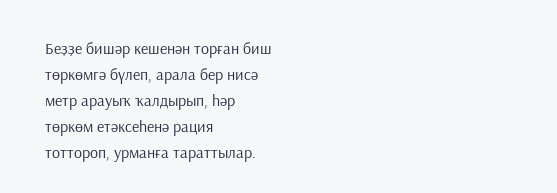Беҙҙе бишәр кешенән торған биш төркөмгә бүлеп, арала бер нисә метр арауыҡ ҡалдырып, һәр төркөм етәксеһенә рация тоттороп, урманға тараттылар.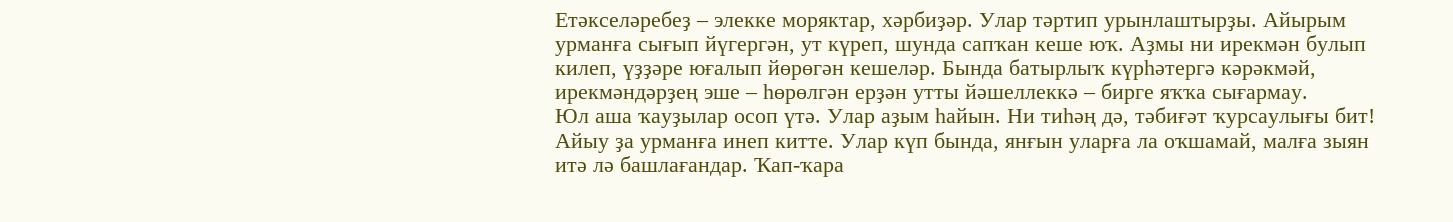Етәкселәребеҙ – элекке моряктар, хәрбиҙәр. Улар тәртип урынлаштырҙы. Айырым урманға сығып йүгергән, ут күреп, шунда сапҡан кеше юҡ. Аҙмы ни ирекмән булып килеп, үҙҙәре юғалып йөрөгән кешеләр. Бында батырлыҡ күрһәтергә кәрәкмәй, ирекмәндәрҙең эше – һөрөлгән ерҙән утты йәшеллеккә – бирге яҡҡа сығармау.
Юл аша ҡауҙылар осоп үтә. Улар аҙым һайын. Ни тиһәң дә, тәбиғәт ҡурсаулығы бит! Айыу ҙа урманға инеп китте. Улар күп бында, янғын уларға ла оҡшамай, малға зыян итә лә башлағандар. Ҡап-ҡара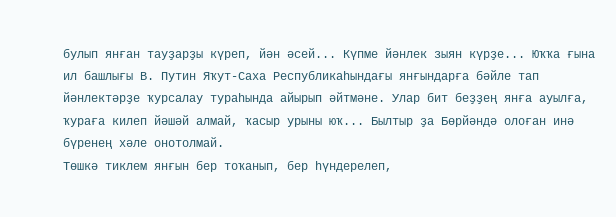булып янған тауҙарҙы күреп, йән әсей... Күпме йәнлек зыян күрҙе... Юҡҡа ғына ил башлығы В. Путин Яҡут-Саха Республикаһындағы янғындарға бәйле тап йәнлектәрҙе ҡурсалау тураһында айырып әйтмәне. Улар бит беҙҙең янға ауылға, ҡураға килеп йәшәй алмай, ҡасыр урыны юҡ... Былтыр ҙа Бөрйәндә олоған инә бүренең хәле онотолмай.
Төшкә тиклем янғын бер тоҡанып, бер һүндерелеп,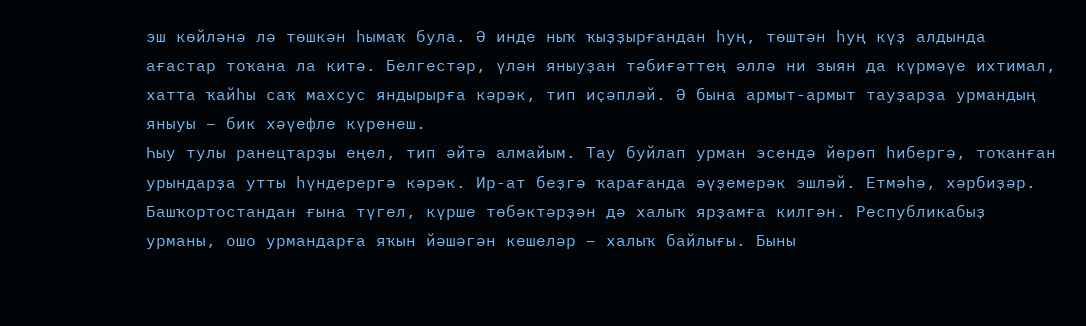эш көйләнә лә төшкән һымаҡ була. Ә инде ныҡ ҡыҙҙырғандан һуң, төштән һуң күҙ алдында ағастар тоҡана ла китә. Белгестәр, үлән яныуҙан тәбиғәттең әллә ни зыян да күрмәүе ихтимал, хатта ҡайһы саҡ махсус яндырырға кәрәк, тип иҫәпләй. Ә бына армыт-армыт тауҙарҙа урмандың яныуы – бик хәүефле күренеш.
Һыу тулы ранецтарҙы еңел, тип әйтә алмайым. Тау буйлап урман эсендә йөрөп һибергә, тоҡанған урындарҙа утты һүндерергә кәрәк. Ир-ат беҙгә ҡарағанда әүҙемерәк эшләй. Етмәһә, хәрбиҙәр.
Башҡортостандан ғына түгел, күрше төбәктәрҙән дә халыҡ ярҙамға килгән. Республикабыҙ урманы, ошо урмандарға яҡын йәшәгән кешеләр – халыҡ байлығы. Быны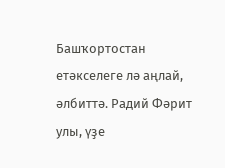Башҡортостан етәкселеге лә аңлай, әлбиттә. Радий Фәрит улы, үҙе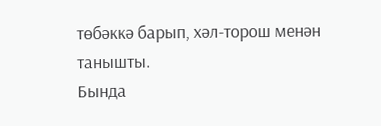төбәккә барып, хәл-торош менән танышты.
Бында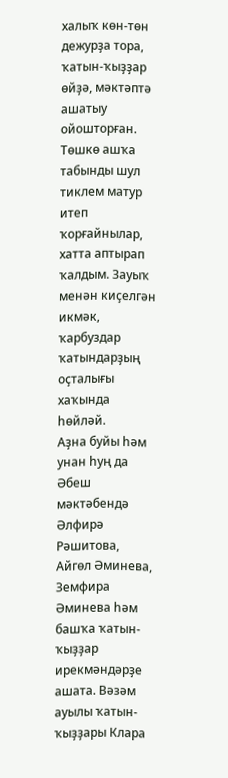халыҡ көн-төн дежурҙа тора, ҡатын-ҡыҙҙар өйҙә, мәктәптә ашатыу ойошторған. Төшкө ашҡа табынды шул тиклем матур итеп ҡорғайнылар, хатта аптырап ҡалдым. Зауыҡ менән киҫелгән икмәк, ҡарбуздар ҡатындарҙың оҫталығы хаҡында һөйләй.
Аҙна буйы һәм унан һуң да Әбеш мәктәбендә Әлфирә Рәшитова, Айгөл Әминева, Земфира Әминева һәм башҡа ҡатын-ҡыҙҙар ирекмәндәрҙе ашата. Вәзәм ауылы ҡатын-ҡыҙҙары Клара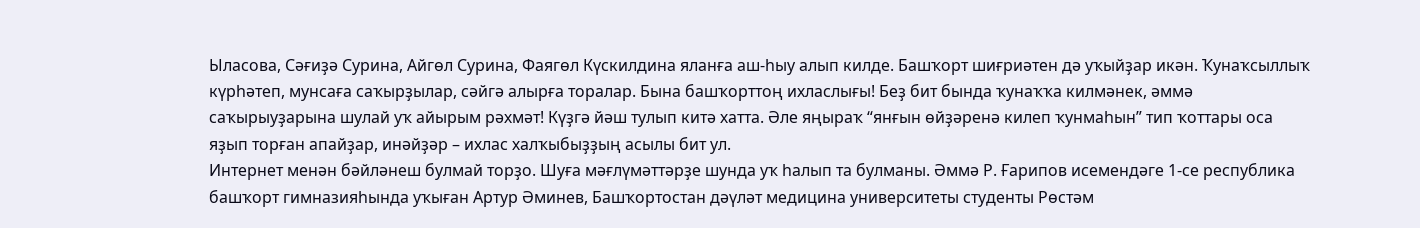Ыласова, Сәғиҙә Сурина, Айгөл Сурина, Фаягөл Күскилдина яланға аш-һыу алып килде. Башҡорт шиғриәтен дә уҡыйҙар икән. Ҡунаҡсыллыҡ күрһәтеп, мунсаға саҡырҙылар, сәйгә алырға торалар. Бына башҡорттоң ихласлығы! Беҙ бит бында ҡунаҡҡа килмәнек, әммә саҡырыуҙарына шулай уҡ айырым рәхмәт! Күҙгә йәш тулып китә хатта. Әле яңыраҡ “янғын өйҙәренә килеп ҡунмаһын” тип ҡоттары оса яҙып торған апайҙар, инәйҙәр – ихлас халҡыбыҙҙың асылы бит ул.
Интернет менән бәйләнеш булмай торҙо. Шуға мәғлүмәттәрҙе шунда уҡ һалып та булманы. Әммә Р. Ғарипов исемендәге 1-се республика башҡорт гимназияһында уҡыған Артур Әминев, Башҡортостан дәүләт медицина университеты студенты Рөстәм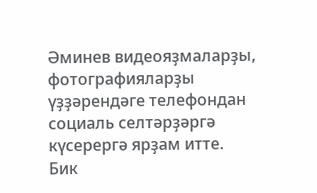Әминев видеояҙмаларҙы, фотографияларҙы үҙҙәрендәге телефондан социаль селтәрҙәргә күсерергә ярҙам итте.
Бик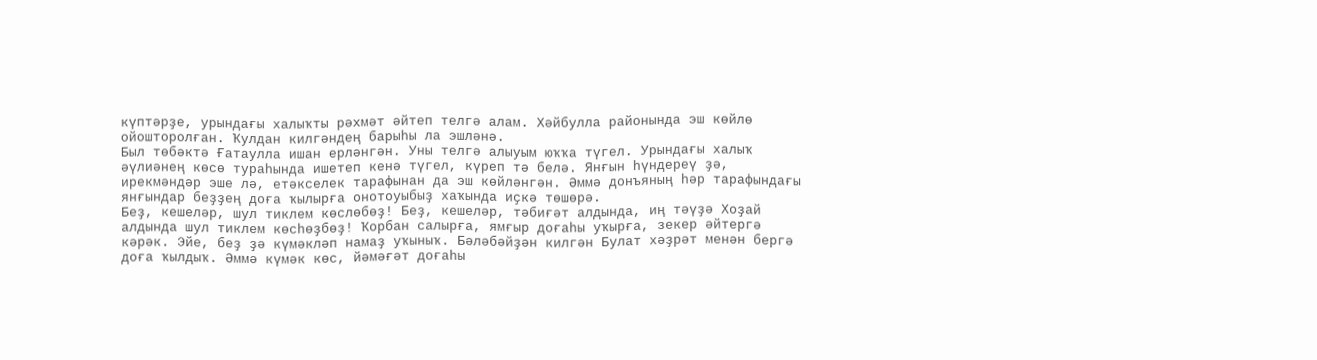күптәрҙе, урындағы халыҡты рәхмәт әйтеп телгә алам. Хәйбулла районында эш көйлө ойошторолған. Ҡулдан килгәндең барыһы ла эшләнә.
Был төбәктә Ғатаулла ишан ерләнгән. Уны телгә алыуым юҡҡа түгел. Урындағы халыҡ әүлиәнең көсө тураһында ишетеп кенә түгел, күреп тә белә. Янғын һүндереү ҙә, ирекмәндәр эше лә, етәкселек тарафынан да эш көйләнгән. Әммә донъяның һәр тарафындағы янғындар беҙҙең доға ҡылырға онотоуыбыҙ хаҡында иҫкә төшөрә.
Беҙ, кешеләр, шул тиклем көслөбөҙ! Беҙ, кешеләр, тәбиғәт алдында, иң тәүҙә Хоҙай алдында шул тиклем көсһөҙбөҙ! Ҡорбан салырға, ямғыр доғаһы уҡырға, зекер әйтергә кәрәк. Эйе, беҙ ҙә күмәкләп намаҙ уҡыныҡ. Бәләбәйҙән килгән Булат хәҙрәт менән бергә доға ҡылдыҡ. Әммә күмәк көс, йәмәғәт доғаһы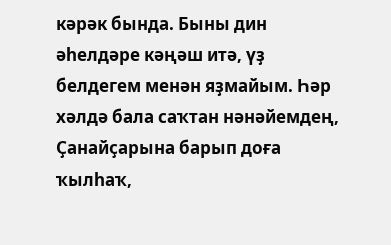кәрәк бында. Быны дин әһелдәре кәңәш итә, үҙ белдегем менән яҙмайым. Һәр хәлдә бала саҡтан нәнәйемдең, Ҫанайҫарына барып доға ҡылһаҡ,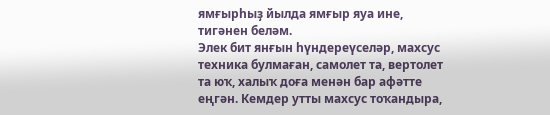ямғырһыҙ йылда ямғыр яуа ине, тигәнен беләм.
Элек бит янғын һүндереүселәр, махсус техника булмаған, самолет та, вертолет та юҡ, халыҡ доға менән бар афәтте еңгән. Кемдер утты махсус тоҡандыра,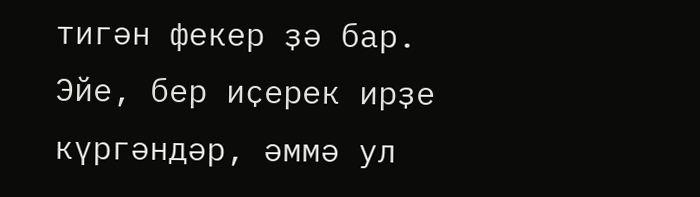тигән фекер ҙә бар. Эйе, бер иҫерек ирҙе күргәндәр, әммә ул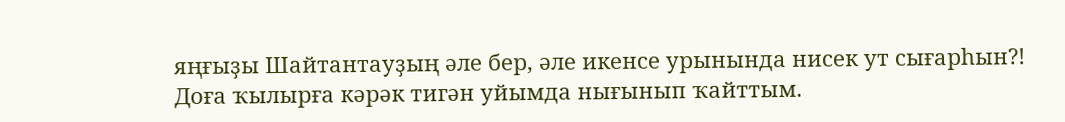яңғыҙы Шайтантауҙың әле бер, әле икенсе урынында нисек ут сығарһын?!
Доға ҡылырға кәрәк тигән уйымда нығынып ҡайттым.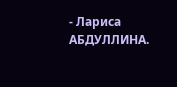- Лариса АБДУЛЛИНА.